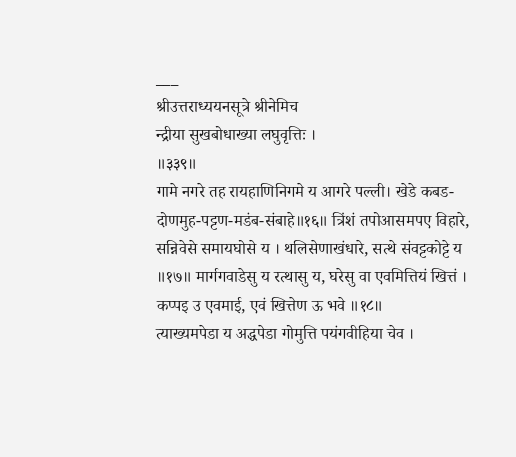___
श्रीउत्तराध्ययनसूत्रे श्रीनेमिच
न्द्रीया सुखबोधाख्या लघुवृत्तिः ।
॥३३९॥
गामे नगरे तह रायहाणिनिगमे य आगरे पल्ली। खेडे कबड-दोणमुह-पट्टण-मडंब-संबाहे॥१६॥ त्रिंशं तपोआसमपए विहारे, सन्निवेसे समायघोसे य । थलिसेणाखंधारे, सत्थे संवट्टकोट्टे य ॥१७॥ मार्गगवाडेसु य रत्थासु य, घरेसु वा एवमित्तियं खित्तं । कप्पइ उ एवमाई, एवं खित्तेण ऊ भवे ॥१८॥
त्याख्यमपेडा य अद्धपेडा गोमुत्ति पयंगवीहिया चेव ।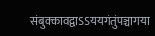संबुक्कावद्वाऽऽययगंतुंपञ्चागया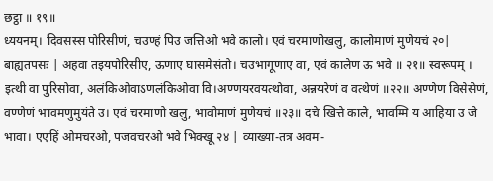छट्ठा ॥ १९॥
ध्ययनम्। दिवसस्स पोरिसीणं, चउण्हं पिउ जत्तिओ भवे कालो। एवं चरमाणोखलु, कालोमाणं मुणेयचं २०|
बाह्यतपसः | अहवा तइयपोरिसीए, ऊणाए घासमेसंतो। चउभागूणाए वा, एवं कालेण ऊ भवे ॥ २१॥ स्वरूपम् । इत्थी वा पुरिसोवा, अलंकिओवाऽणलंकिओवा वि।अण्णयरवयत्थोवा, अन्नयरेणं व वत्थेणं ॥२२॥ अण्णेण विसेसेणं, वण्णेणं भावमणुमुयंते उ। एवं चरमाणो खलु, भावोमाणं मुणेयचं ॥२३॥ दचे खित्ते काले, भावम्मि य आहिया उ जे भावा। एएहिं ओमचरओ, पजवचरओ भवे भिक्खू २४ | व्याख्या-तत्र अवम-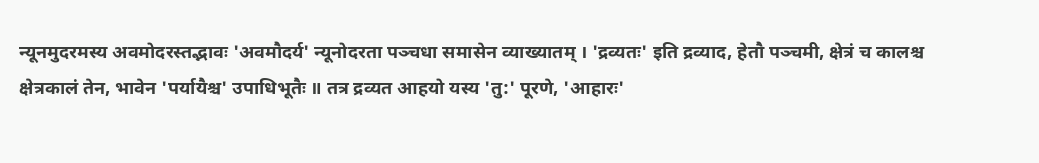न्यूनमुदरमस्य अवमोदरस्तद्भावः 'अवमौदर्य' न्यूनोदरता पञ्चधा समासेन व्याख्यातम् । 'द्रव्यतः' इति द्रव्याद, हेतौ पञ्चमी, क्षेत्रं च कालश्च क्षेत्रकालं तेन, भावेन 'पर्यायैश्च' उपाधिभूतैः ॥ तत्र द्रव्यत आहयो यस्य 'तु:' पूरणे, 'आहारः'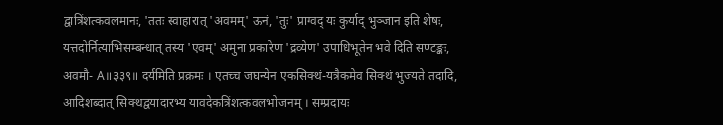द्वात्रिंशत्कवलमानः, 'ततः स्वाहारात् 'अवमम्' ऊनं, 'तुः' प्राग्वद् यः कुर्याद् भुञ्जान इति शेषः, यत्तदोर्नित्याभिसम्बन्धात् तस्य 'एवम्' अमुना प्रकारेण 'द्रव्येण' उपाधिभूतेन भवे दिति सण्टङ्कः, अवमौ- A॥३३९॥ दर्यमिति प्रक्रमः । एतच्च जघन्येन एकसिक्थं-यत्रैकमेव सिक्थं भुज्यते तदादि, आदिशब्दात् सिक्थद्वयादारभ्य यावदेकत्रिंशत्कवलभोजनम् । सम्प्रदायः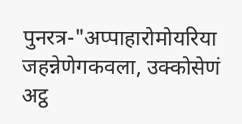पुनरत्र-"अप्पाहारोमोयरिया जहन्नेणेगकवला, उक्कोसेणं अट्ठ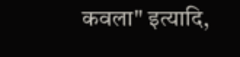कवला" इत्यादि,